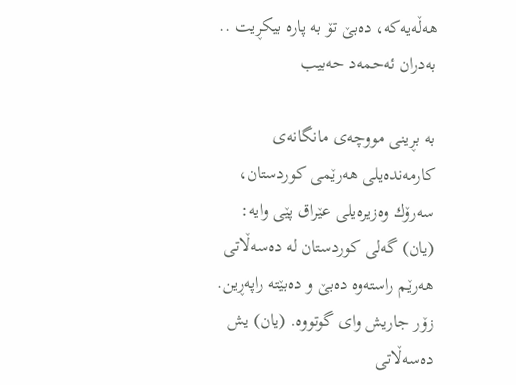هه‌ڵه‌یه‌كه‌، ده‌بێ تۆ به‌ پاره‌ بیكڕیت .. به‌دران ئه‌حمه‌د حه‌بیب

به‌ بڕینی مووچه‌ی مانگانه‌ی كارمه‌نده‌یلی هه‌رێمی كوردستان، سه‌رۆك وه‌زیره‌یلی عێراق پێی وایه‌: (یان) گه‌لی كوردستان له‌ ده‌سه‌ڵاتی هه‌رێم راسته‌وه‌ ده‌بێ و ده‌بێته‌ راپه‌ڕین. زۆر جاریش وای گوتووه‌. (یان) یش ده‌سه‌ڵاتی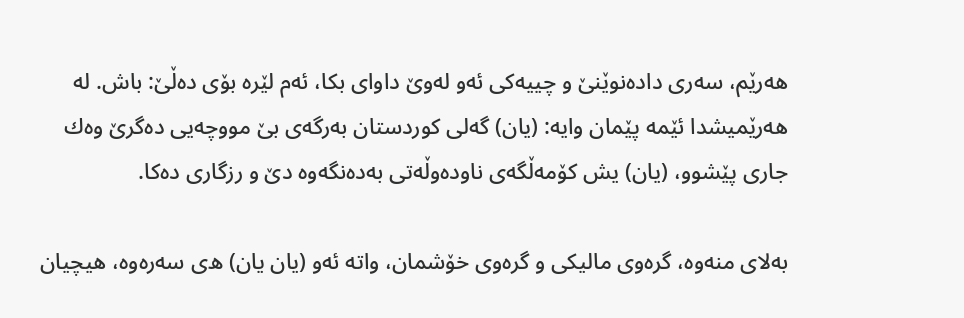هه‌رێم، سه‌ری داده‌نوێنێ و چییه‌كی ئه‌و له‌وێ داوای بكا، ئه‌م لێره‌ بۆی ده‌ڵێ: باش. له‌ هه‌رێمیشدا ئێمه‌ پێمان وایه‌: (یان) گه‌لی كوردستان به‌رگه‌ی بێ مووچه‌یی ده‌گرێ وه‌ك جاری پێشوو، (یان) یش كۆمه‌ڵگه‌ی ناوده‌وڵه‌تی به‌ده‌نگه‌وه‌ دێ و رزگاری ده‌كا.

به‌لای منه‌وه‌، گره‌وی مالیكی و گره‌وی خۆشمان، واته‌ ئه‌و (یان یان) ه‌ی سه‌ره‌وه‌، هیچیان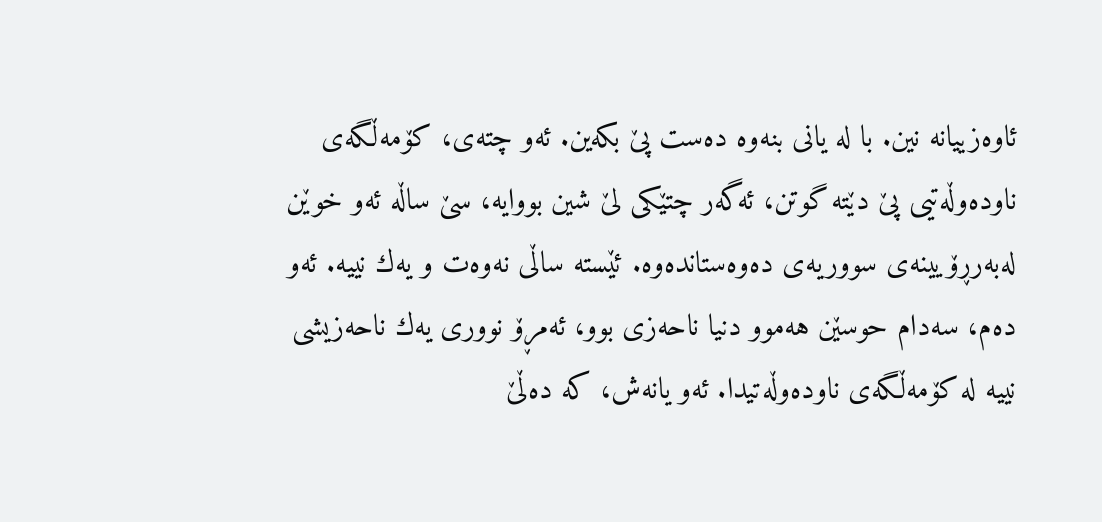ئاوه‌زییانه‌ نین. با له‌ یانی بنه‌وه‌ ده‌ست پێ بكه‌ین. ئه‌و چته‌ی، كۆمه‌ڵگه‌ی ناوده‌وڵه‌تیی پێ دێته‌ گوتن، ئه‌گه‌ر چتێكی لێ شین بووایه‌، سێ ساڵه‌ ئه‌و خوێن له‌به‌رڕۆیینه‌ی سووریه‌ی ده‌وه‌ستانده‌وه‌. ئێسته‌ ساڵی نه‌وه‌ت و یه‌ك نییه‌. ئه‌و ده‌م، سه‌دام حوسێن هه‌موو دنیا ناحه‌زی بوو، ئه‌مڕۆ نووری یه‌ك ناحه‌زیشی نییه‌ له‌ كۆمه‌ڵگه‌ی ناوده‌وڵه‌تیدا. ئه‌و یانه‌ش، كه‌ ده‌ڵێ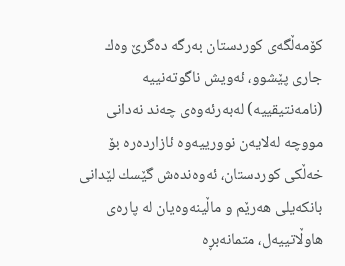كۆمه‌ڵگه‌ی كوردستان به‌رگه‌ ده‌گرێ وه‌ك جاری پێشوو، ئه‌ویش ناگوته‌نییه‌ (نامه‌نتیقییه‌) له‌به‌رئه‌وه‌ی چه‌ند نه‌دانی مووچه‌ له‌لایه‌ن نوورییه‌وه‌ ئازارده‌ره‌ بۆ خه‌ڵكی كوردستان، ئه‌وه‌نده‌ش گێسك لێدانی بانكه‌یلی هه‌رێم و ماڵینه‌وه‌یان له‌ پاره‌ی هاوڵاتییه‌ل، متمانه‌بڕه‌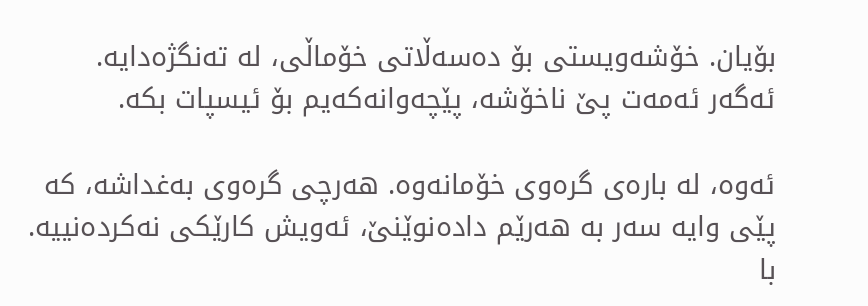بۆیان. خۆشه‌ویستی بۆ ده‌سه‌ڵاتی خۆماڵی، له‌ ته‌نگژه‌دایه‌. ئه‌گه‌ر ئه‌مه‌ت پێ ناخۆشه‌، پێچه‌وانه‌كه‌یم بۆ ئیسپات بكه‌.

ئه‌وه‌، له‌ باره‌ی گره‌وی خۆمانه‌وه‌. هه‌رچی گره‌وی به‌غداشه‌، كه‌ پێی وایه‌ سه‌ر به‌ هه‌رێم داده‌نوێنێ، ئه‌ویش كارێكی نه‌كرده‌نییه‌. با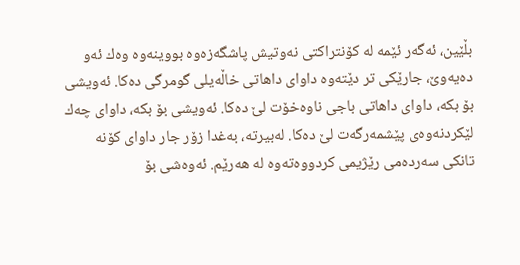بڵێین، ئه‌گه‌ر ئێمه‌ له‌ كۆنتراكتی نه‌وتیش پاشگه‌زه‌وه‌ بووینه‌وه‌ وه‌ك ئه‌و ده‌یه‌وێ، جارێكی تر دێته‌وه‌ داوای داهاتی خاڵه‌یلی گومرگی ده‌كا. ئه‌ویشی بۆ بكه‌، داوای داهاتی باجی ناوه‌خۆت لێ ده‌كا. ئه‌ویشی بۆ بكه‌، داوای چه‌ك لێكردنه‌وه‌ی پێشمه‌رگه‌ت لێ ده‌كا. له‌بیرته‌، به‌غدا زۆر جار داوای كۆنه‌ تانكی سه‌رده‌می رێژیمی كردووه‌ته‌وه‌ له‌ هه‌رێم. ئه‌وه‌شی بۆ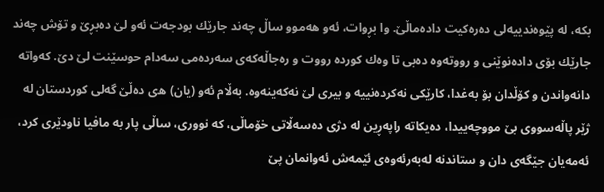بكه‌، له‌ پێوه‌ندییه‌لی ده‌ره‌كیت داده‌ماڵێ. وا بڕوات، ئه‌و هه‌موو ساڵ چه‌ند جارێك بودجه‌ت ئه‌و لێ ده‌بڕێ و تۆش چه‌ند جارێك بۆی داده‌نوێنی و رووته‌وه‌ ده‌بی تا وه‌ك كورده‌ رووت و ره‌جاڵه‌كه‌ی سه‌رده‌می سه‌دام حوسێنت لێ دێ. كه‌واته‌ دانه‌واندن و كۆڵدان بۆ به‌غدا، كارێكی نه‌كرده‌نییه‌ و بیری لێ نه‌كه‌ینه‌وه‌. به‌ڵام ئه‌و (یان) ه‌ی ده‌ڵێ گه‌لی كوردستان له‌ ژێر پاڵه‌سووی بێ مووچه‌ییدا، ده‌یكاته‌ راپه‌ڕین له‌ دژی ده‌سه‌ڵاتی خۆماڵی، كه‌ نووری، ساڵی پار به‌ مافیا ناودێری كرد، ئه‌مه‌یان جێگه‌ی دان و ستاندنه‌ له‌به‌رئه‌وه‌ی ئێمه‌ش ئه‌وانمان پێ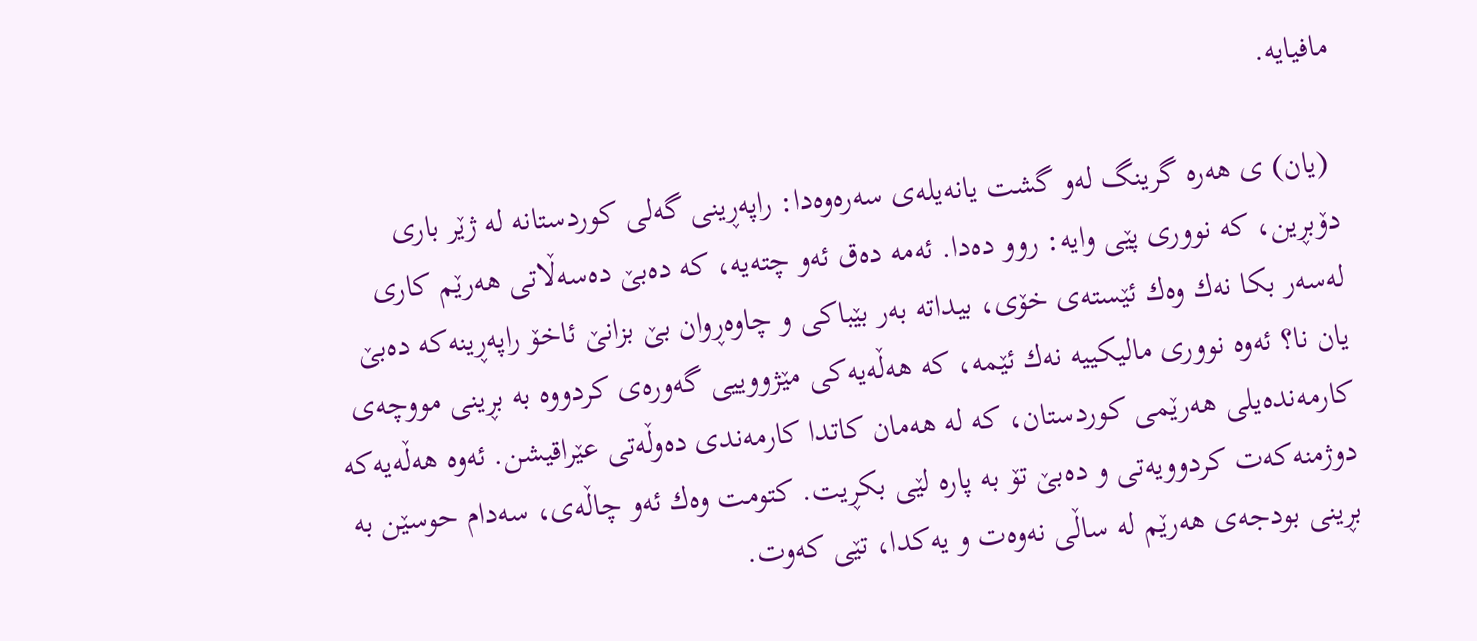مافیایه‌.

 (یان) ی هه‌ره‌ گرینگ له‌و گشت یانه‌یله‌ی سه‌ره‌وه‌دا: راپه‌ڕینی گه‌لی كوردستانه‌ له‌ ژێر باری دۆبڕین، كه‌ نووری پێی وایه‌: روو ده‌دا. ئه‌مه‌ ده‌ق ئه‌و چته‌یه‌، كه‌ ده‌بێ ده‌سه‌ڵاتی هه‌رێم كاری له‌سه‌ر بكا نه‌ك وه‌ك ئێسته‌ی خۆی، بیداته‌ به‌ر بێباكی و چاوه‌ڕوان بێ بزانێ ئاخۆ راپه‌ڕینه‌كه‌ ده‌بێ یان نا؟ ئه‌وه‌ نووری مالیكییه‌ نه‌ك ئێمه‌، كه‌ هه‌ڵه‌یه‌كی مێژووییی گه‌وره‌ی كردووه‌ به‌ بڕینی مووچه‌ی كارمه‌نده‌یلی هه‌رێمی كوردستان، كه‌ له‌ هه‌مان كاتدا كارمه‌ندی ده‌وڵه‌تی عێراقیشن. ئه‌وه‌ هه‌ڵه‌یه‌كه‌ دوژمنه‌كه‌ت كردوویه‌تی و ده‌بێ تۆ به‌ پاره‌ لێی بكڕیت. كتومت وه‌ك ئه‌و چاڵه‌ی، سه‌دام حوسێن به‌ بڕینی بودجه‌ی هه‌رێم له‌ ساڵی نه‌وه‌ت و یه‌كدا، تێی كه‌وت.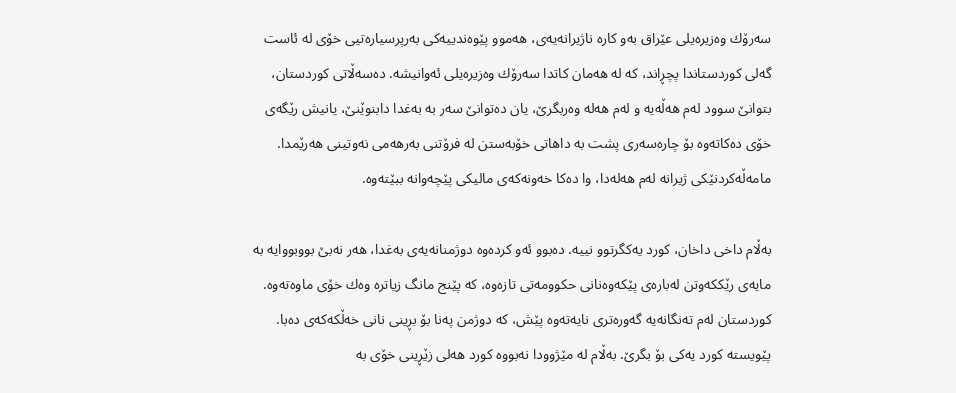سه‌رۆك وه‌زیره‌یلی عێراق به‌و كاره‌ ناژیرانه‌یه‌ی، هه‌موو پێوه‌ندییه‌كی به‌رپرسیاره‌تیی خۆی له‌ ئاست گه‌لی كوردستاندا پچڕاند، كه‌ له‌ هه‌مان كاتدا سه‌رۆك وه‌زیره‌یلی ئه‌وانیشه‌. ده‌سه‌ڵاتی كوردستان، بتوانێ سوود له‌م هه‌ڵه‌یه‌ و له‌م هه‌له‌ وه‌ربگرێ، یان ده‌توانێ سه‌ر به‌ به‌غدا دابنوێنێ، یانیش رێگه‌ی خۆی ده‌كاته‌وه‌ بۆ چاره‌سه‌ری پشت به‌ داهاتی خۆبه‌ستن له‌ فرۆتنی به‌رهه‌می نه‌وتینی هه‌رێمدا. مامه‌ڵه‌كردنێكی ژیرانه‌ له‌م هه‌له‌دا، وا ده‌كا خه‌ونه‌كه‌ی مالیكی پێچه‌وانه‌ ببێته‌وه‌.

به‌ڵام داخی داخان، كورد یه‌كگرتوو نییه‌. ده‌بوو ئه‌و كرده‌وه‌ دوژمنانه‌یه‌ی به‌غدا، هه‌ر نه‌بێ بووبووایه‌ به‌ مایه‌ی رێككه‌وتن له‌باره‌ی پێكه‌وه‌نانی حكوومه‌تی تازه‌وه‌، كه‌ پێنج مانگ زیاتره‌ وه‌ك خۆی ماوه‌ته‌وه‌. كوردستان له‌م ته‌نگانه‌یه‌ گه‌وره‌تری نایه‌ته‌وه‌ پێش، كه‌ دوژمن په‌نا بۆ بڕینی نانی خه‌ڵكه‌كه‌ی ده‌با. پێویسته‌ كورد یه‌كی بۆ بگرێ. به‌ڵام له‌ مێژوودا نه‌بووه‌ كورد هه‌لی زێڕینی خۆی به‌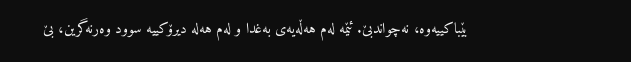بێباكییه‌وه‌، نه‌چواندبێ. ئێمه‌ له‌م هه‌ڵه‌یه‌ی به‌غدا و له‌م هه‌له‌ دیرۆكییه‌ سوود وه‌رنه‌گرین، بێ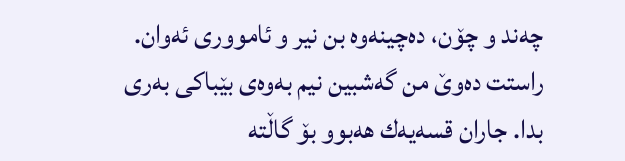چه‌ند و چۆن، ده‌چینه‌وه‌ بن نیر و ئامووری ئه‌وان. راستت ده‌وێ من گه‌شبین نیم به‌وه‌ی بێباكی به‌ری بدا. جاران قسه‌یه‌ك هه‌بوو بۆ گاڵته‌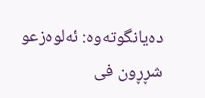ده‌یانگوته‌وه‌: ئه‌لوه‌زعو شڕڕون فی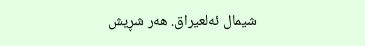شیمال ئه‌لعیراق. هه‌ر شڕیش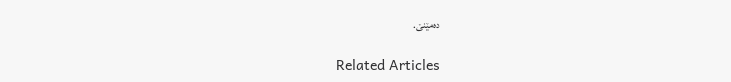ده‌مێنێ.

Related Articles